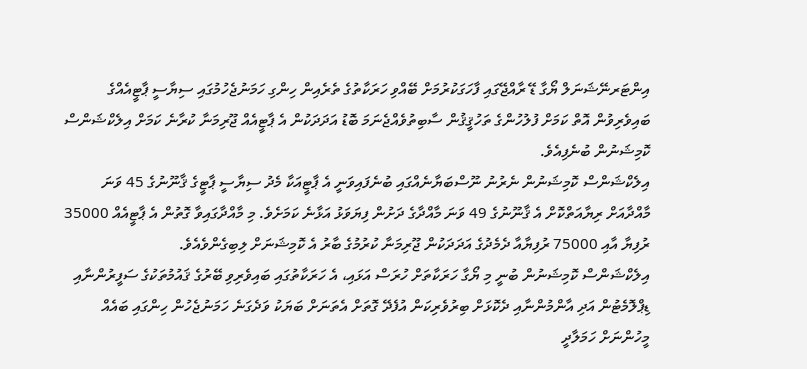އިންޓަރނޭޝަނަލް ޔޯގާ ޑޭ ރާއްޖޭގައި ފާހަގަކުރުމަށް ބޭއްވި ހަރަކާތުގެ ތެރެއިން ހިންގި ހަމަނުޖެހުމުގައި ސިޔާސީ ޕާޓީއެއްގެ ބައިވެރިވުން އޮތް ކަމަށް ފުލުހުންގެ ތަހުޤީޤުން ސާބިތުވެއްޖެނަމަ ބޮޑު އަދަދަކުން އެ ޕާޓީއެއް ޖޫރިމަނާ ކުރާނެ ކަމަށް އިލެކްޝަންސް ކޮމިޝަނުން ބުނެފިއެވެ.
އިލެކްޝަންސް ކޮމިޝަނުން ނެރުނު ނޫސްބަޔާނެއްގައި ބުނެފައިވަނީ އެ ޕާޓީއަކާ މެދު ސިޔާސީ ޕާޓީގެ ޤާނޫނުގެ 45 ވަނަ މާއްދާއަށް ރިޔާއަތްކޮށް އެ ޤާނޫނުގެ 49 ވަނަ މާއްދާގެ ދަށުން ފިޔަވަޅު އަޅާނެ ކަމަށެވެ. މި މާއްދާގައިވާ ގޮތުން އެ ޕާޓީއެއް 35000 ރުފިޔާ އާއި 75000 ރުފިޔާއާ ދެމެދުގެ އަދަދަކުން ޖޫރިމަނާ ކުރުމުގެ ބާރު އެ ކޮމިޝަނަށް ލިބިގެންވެއެވެ.
އިލެކްޝަންސް ކޮމިޝަނުން ބުނީ މި ޔޯގާ ހަރަކާތަށް ހުރަސް އަޅައި، އެ ހަރަކާތުގައި ބައިވެރިވި ބޭރުގެ ޤައުމުތަކުގެ ސަފީރުންނާއި ޑިޕްލޮމެޓުން އަދި އާންމުންނާއި ދެކޮޅަށް ބިރުވެރިކަން އުފެދޭ ގޮތަށް އެތަނަށް ބަޔަކު ވަދެގަނެ ހަމަނުޖެހުން ހިންގައި ބައެއް މީހުންނަށް ހަމަލާދީ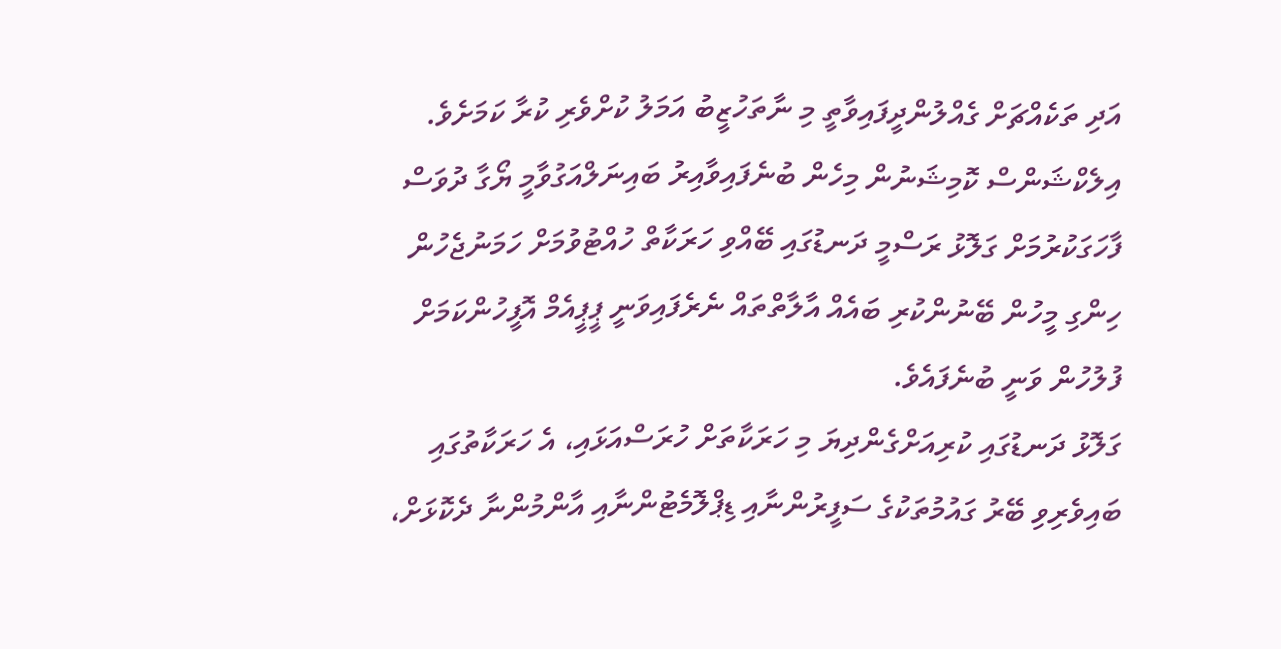އަދި ތަކެއްޗަށް ގެއްލުންދީފައިވާތީ މި ނާތަހުޒީބު އަމަލު ކުށްވެރި ކުރާ ކަމަށެވެ.
އިލެކްޝަންސް ކޮމިޝަނުން މިހެން ބުނެފައިވާއިރު ބައިނަލްއަގުވާމީ ޔޯގާ ދުވަސް ފާހަގަކުރުމަށް ގަލޮޅު ރަސްމީ ދަނޑުގައި ބޭއްވި ހަރަކާތް ހުއްޓުވުމަށް ހަމަނުޖެހުން ހިންގި މީހުން ބޭނުންކުރި ބައެއް އާލާތްތައް ނެރެފައިވަނީ ޕީޕީއެމް އޮފީހުންކަމަށް ފުލުހުން ވަނީ ބުނެފައެވެ.
ގަލޮޅު ދަނޑުގައި ކުރިއަށްގެންދިޔަ މި ހަރަކާތަށް ހުރަސްއަޅައި، އެ ހަރަކާތުގައި ބައިވެރިވި ބޭރު ގައުމުތަކުގެ ސަފީރުންނާއި ޑިޕްލޮމެޓުންނާއި އާންމުންނާ ދެކޮޅަށް،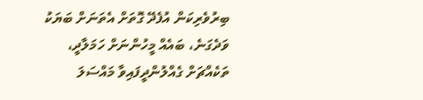ބިރުވެރިކަން އުފެދޭ ގޮތަށް އެތަނަށް ބަޔަކު ވަދެގަނެ، ބައެއް މީހުންނަށް ހަމަލާދީ، ތަކެއްޗަށް ގެއްލުންދީފައިވާ މައްސަލަ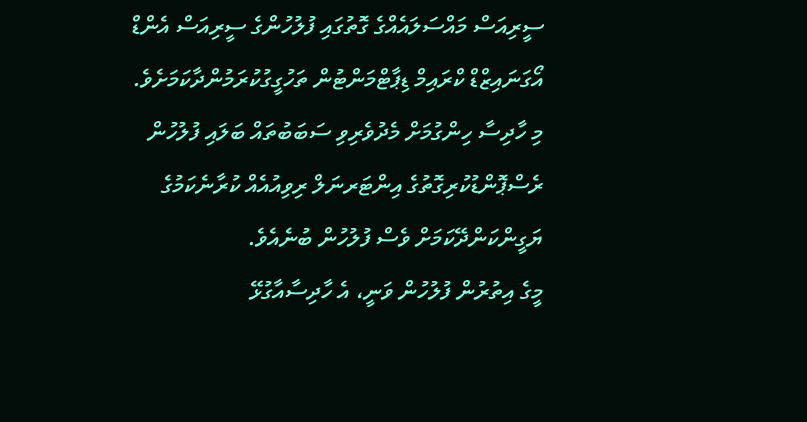ސީރިއަސް މައްސަލައެއްގެ ގޮތުގައި ފުލުހުންގެ ސީރިއަސް އެންޑް އޯގަނައިޒްޑް ކްރައިމް ޑިޕާޓްމަންޓުން ތަހުގީގުކުރަމުންދާކަމަށެވެ.
މި ހާދިސާ ހިންގުމަށް މެދުވެރިވި ސަބަބުތައް ބަލައި ފުލުހުން ރެސްޕޮންޑުކުރިގޮތުގެ އިންޓަރނަލް ރިވިއުއެއް ކުރާނެކަމުގެ ޔަގީންކަންދޭކަމަށް ވެސް ފުލުހުން ބުނެއެވެ.
މީގެ އިތުރުން ފުލުހުން ވަނީ، އެ ހާދިސާއާގުޅޭ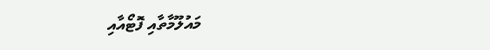މައުލޫމާތާއި ފޮޓޯއާއި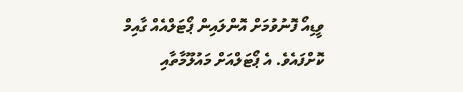ވީޑިއޯ ފޮނުވުމަށް އޮންލައިން ޕޯޓަލްއެއް ގާއިމް ކޮށްފައެވެ. އެ ޕޯޓަލްއަށް މައުލޫމާތާއި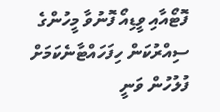ފޮޓޯއާއި ވީޑިއޯ ފޮނުވާ މީހުންގެ ސިއްރުކަން ހިފަހައްޓާނެކަމަށް ފުލުހުން ވަނީ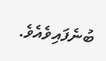ބުނެފައިވެއެވެ.